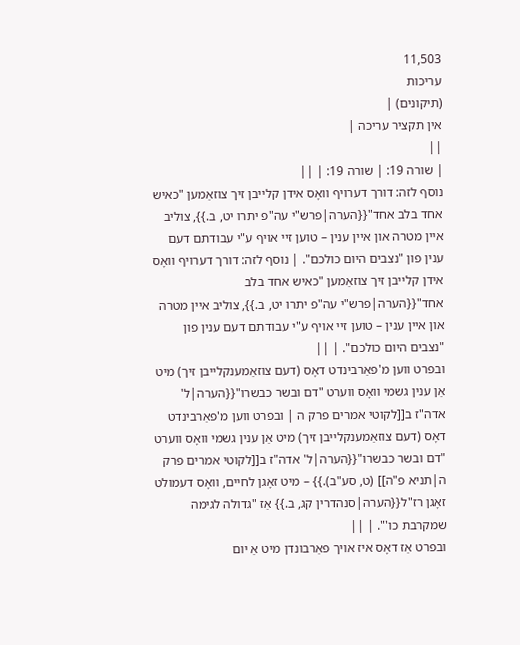11,503
עריכות
(תיקונים) |
אין תקציר עריכה |
||
| שורה 19: | שורה 19: | ||
נוסף לזה: דורך דערויף וואָס אידן קלייבן זיך צוזאַמען "כאיש אחד בלב אחד"{{הערה|פרש"י עה"פ יתרו יט, ב.}}, צוליב איין מטרה און איין ענין – טוען זיי אויף ע"י עבודתם דעם ענין פון "נצבים היום כולכם". | נוסף לזה: דורך דערויף וואָס אידן קלייבן זיך צוזאַמען "כאיש אחד בלב אחד"{{הערה|פרש"י עה"פ יתרו יט, ב.}}, צוליב איין מטרה און איין ענין – טוען זיי אויף ע"י עבודתם דעם ענין פון "נצבים היום כולכם". | ||
ובפרט ווען מ'פאַרבינדט דאָס (דעם צוזאַמענקלייבן זיך) מיט אַן ענין גשמי וואָס ווערט "דם ובשר כבשרו"{{הערה|ל' אדה"ז ב[[לקוטי אמרים פרק ה | ובפרט ווען מ'פאַרבינדט דאָס (דעם צוזאַמענקלייבן זיך) מיט אַן ענין גשמי וואָס ווערט "דם ובשר כבשרו"{{הערה|ל' אדה"ז ב[[לקוטי אמרים פרק ה|תניא פ"ה]] (ט, סע"ב).}} – מיט זאָגן לחיים, וואָס דעמולט זאָגן רז"ל{{הערה|סנהדרין קג, ב.}} אַז "גדולה לגימה שמקרבת כו'". | ||
ובפרט אַז דאָס איז אויך פאַרבונדן מיט אַ יום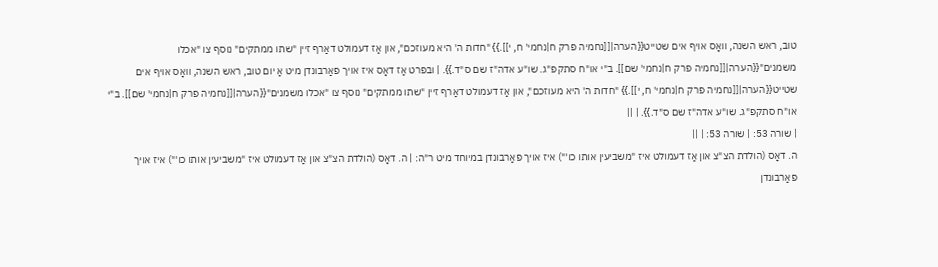טוב, ראש השנה, וואָס אויף אים שטייט{{הערה|[[נחמיה פרק ח|נחמי' ח, י]].}} "חדות ה' היא מעוזכם", און אַז דעמולט דאַרף זיין "שתו ממתקים" נוסף צו "אכלו משמנים"{{הערה|[[נחמיה פרק ח|נחמי' שם]]. ב"י או"ח סתקפ"ג. שו"ע אדה"ז שם ס"ד.}}. | ובפרט אַז דאָס איז אויך פאַרבונדן מיט אַ יום טוב, ראש השנה, וואָס אויף אים שטייט{{הערה|[[נחמיה פרק ח|נחמי' ח, י]].}} "חדות ה' היא מעוזכם", און אַז דעמולט דאַרף זיין "שתו ממתקים" נוסף צו "אכלו משמנים"{{הערה|[[נחמיה פרק ח|נחמי' שם]]. ב"י או"ח סתקפ"ג. שו"ע אדה"ז שם ס"ד.}}. | ||
| שורה 53: | שורה 53: | ||
ה. דאָס (הולדת הצ"צ און אַז דעמולט איז "משביעין אותו כו'") איז אויך פאַרבונדן במיוחד מיט ר"ה: | ה. דאָס (הולדת הצ"צ און אַז דעמולט איז "משביעין אותו כו'") איז אויך פאַרבונדן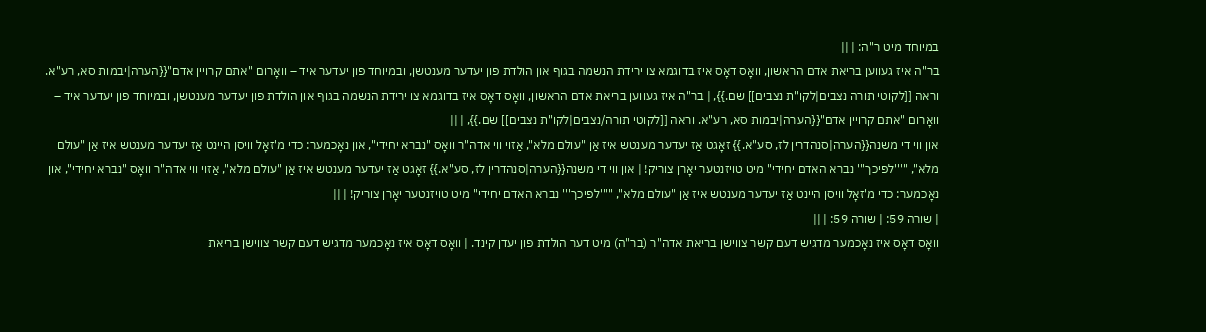במיוחד מיט ר"ה: | ||
בר"ה איז געווען בריאת אדם הראשון, וואָס דאָס איז בדוגמא צו ירידת הנשמה בגוף און הולדת פון יעדער מענטשן, ובמיוחד פון יעדער איד – וואָרום "אתם קרויין אדם"{{הערה|יבמות סא, רע"א. וראה [[לקוטי תורה נצבים|לקו"ת נצבים]] שם.}}, | בר"ה איז געווען בריאת אדם הראשון, וואָס דאָס איז בדוגמא צו ירידת הנשמה בגוף און הולדת פון יעדער מענטשן, ובמיוחד פון יעדער איד – וואָרום "אתם קרויין אדם"{{הערה|יבמות סא, רע"א. וראה [[לקוטי תורה/נצבים|לקו"ת נצבים]] שם.}}, | ||
און ווי די משנה{{הערה|סנהדרין לז, סע"א.}} זאָגט אַז יעדער מענטש איז אַן "עולם מלא", אַזוי ווי אדה"ר וואָס "נברא יחידי", און נאָכמער: כדי מ'זאָל וויסן היינט אַז יעדער מענטש איז אַן "עולם מלא", "'''לפיכך''' נברא האדם יחידי" מיט טויזנטער יאָרן צוריק! | און ווי די משנה{{הערה|סנהדרין לז, סע"א.}} זאָגט אַז יעדער מענטש איז אַן "עולם מלא", אַזוי ווי אדה"ר וואָס "נברא יחידי", און נאָכמער: כדי מ'זאָל וויסן היינט אַז יעדער מענטש איז אַן "עולם מלא", "'''לפיכך''' נברא האדם יחידי" מיט טויזנטער יאָרן צוריק! | ||
| שורה 59: | שורה 59: | ||
וואָס דאָס איז נאָכמער מדגיש דעם קשר צווישן בריאת אדה"ר (בר"ה) מיט דער הולדת פון יעדן קינד. | וואָס דאָס איז נאָכמער מדגיש דעם קשר צווישן בריאת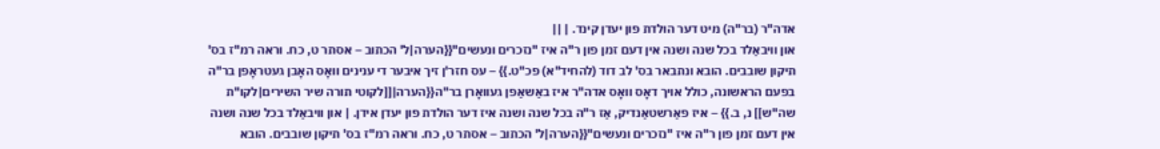אדה"ר (בר"ה) מיט דער הולדת פון יעדן קינד. | ||
און וויבאַלד בכל שנה ושנה אין דעם זמן פון ר"ה איז "נזכרים ונעשים"{{הערה|ל' הכתוב – אסתר ט, כח. וראה רמ"ז בס' תיקון שובבים. הובא ונתבאר בס' לב דוד (להחיד"א) פכ"ט.}} – עס חזר'ן זיך איבער די ענינים וואָס האָבן געטראָפן בר"ה בפעם הראשונה, כולל אויך דאָס וואָס אדה"ר איז באַשאַפן געוואָרן בר"ה{{הערה|[[לקוטי תורה שיר השירים|לקו"ת שה"ש]] נ, ב.}} – איז פאַרשטאַנדיק, אַז ר"ה בכל שנה ושנה איז דער הולדת פון יעדן אידן. | און וויבאַלד בכל שנה ושנה אין דעם זמן פון ר"ה איז "נזכרים ונעשים"{{הערה|ל' הכתוב – אסתר ט, כח. וראה רמ"ז בס' תיקון שובבים. הובא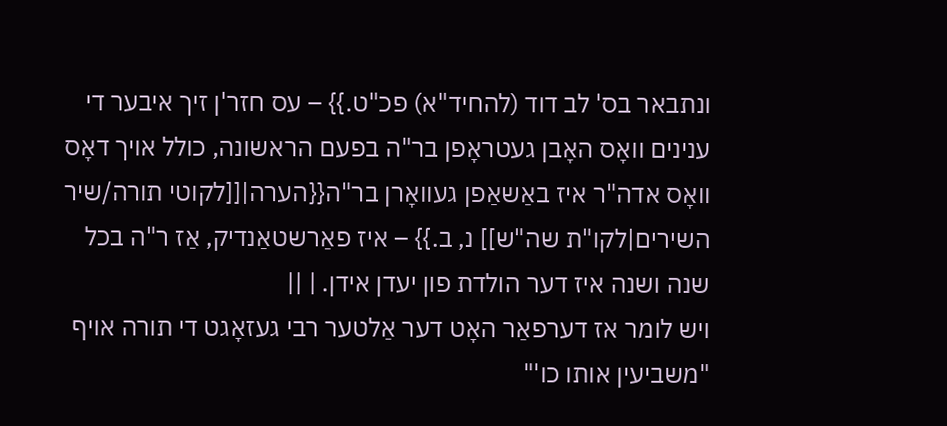ונתבאר בס' לב דוד (להחיד"א) פכ"ט.}} – עס חזר'ן זיך איבער די ענינים וואָס האָבן געטראָפן בר"ה בפעם הראשונה, כולל אויך דאָס וואָס אדה"ר איז באַשאַפן געוואָרן בר"ה{{הערה|[[לקוטי תורה/שיר השירים|לקו"ת שה"ש]] נ, ב.}} – איז פאַרשטאַנדיק, אַז ר"ה בכל שנה ושנה איז דער הולדת פון יעדן אידן. | ||
ויש לומר אז דערפאַר האָט דער אַלטער רבי געזאָגט די תורה אויף "משביעין אותו כו'"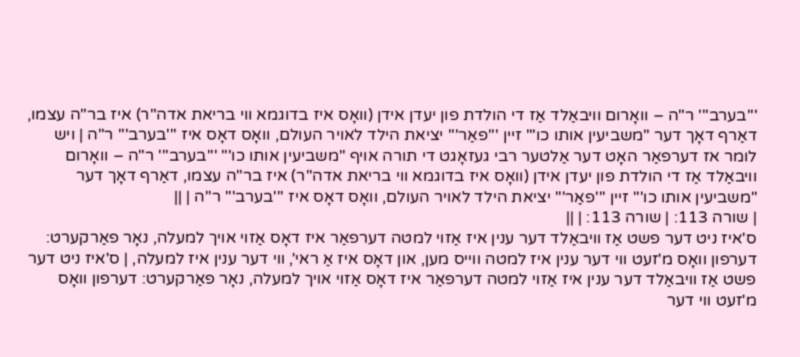'''בערב''' ר"ה – וואָרום וויבאַלד אַז די הולדת פון יעדן אידן (וואָס איז בדוגמא ווי בריאת אדה"ר) איז בר"ה עצמו, דאַרף דאָך דער "משביעין אותו כו'" זיין '''פאַר''' יציאת הילד לאויר העולם, וואָס דאָס איז '''בערב''' ר"ה | ויש לומר אז דערפאַר האָט דער אַלטער רבי געזאָגט די תורה אויף "משביעין אותו כו'" '''בערב''' ר"ה – וואָרום וויבאַלד אַז די הולדת פון יעדן אידן (וואָס איז בדוגמא ווי בריאת אדה"ר) איז בר"ה עצמו, דאַרף דאָך דער "משביעין אותו כו'" זיין '''פאַר''' יציאת הילד לאויר העולם, וואָס דאָס איז '''בערב''' ר"ה | ||
| שורה 113: | שורה 113: | ||
ס'איז ניט דער פשט אַז וויבאַלד דער ענין איז אַזוי למטה דערפאַר איז דאָס אַזוי אויך למעלה, נאָר פאַרקערט: דערפון וואָס מ'זעט ווי דער ענין איז למטה ווייס מען, און דאָס איז אַ ראי', ווי דער ענין איז למעלה, | ס'איז ניט דער פשט אַז וויבאַלד דער ענין איז אַזוי למטה דערפאַר איז דאָס אַזוי אויך למעלה, נאָר פאַרקערט: דערפון וואָס מ'זעט ווי דער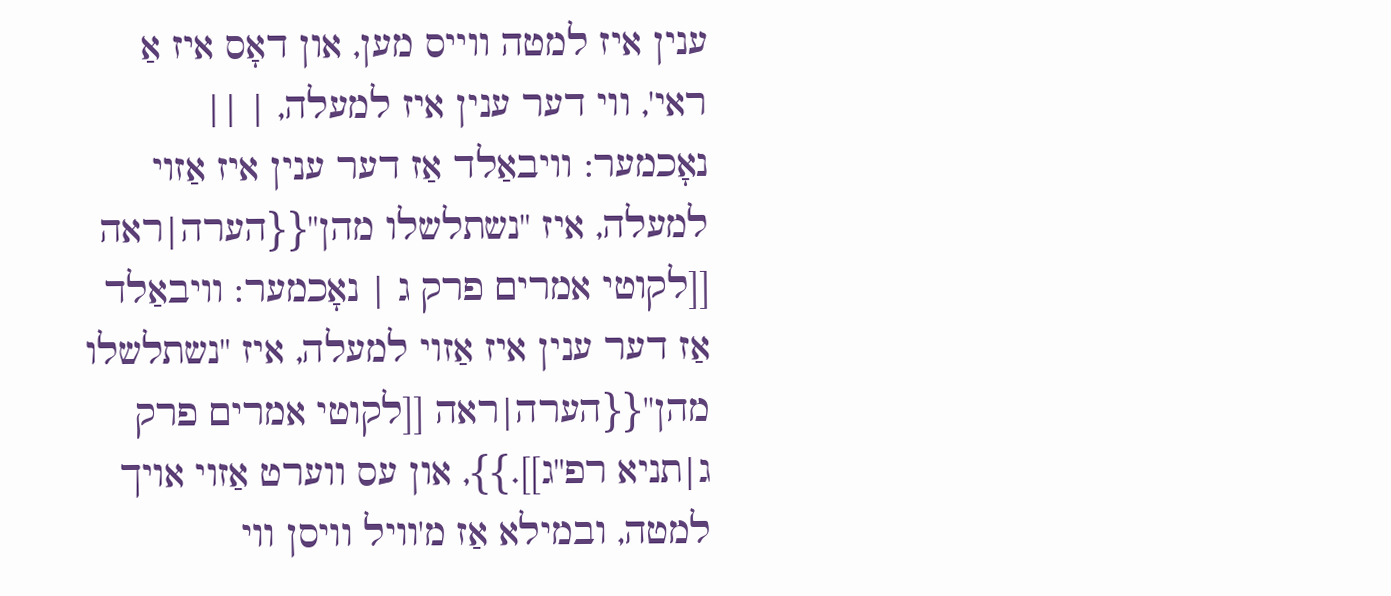ענין איז למטה ווייס מען, און דאָס איז אַ ראי', ווי דער ענין איז למעלה, | ||
נאָכמער: וויבאַלד אַז דער ענין איז אַזוי למעלה, איז "נשתלשלו מהן"{{הערה|ראה [[לקוטי אמרים פרק ג | נאָכמער: וויבאַלד אַז דער ענין איז אַזוי למעלה, איז "נשתלשלו מהן"{{הערה|ראה [[לקוטי אמרים פרק ג|תניא רפ"ג]].}}, און עס ווערט אַזוי אויך למטה, ובמילא אַז מ'וויל וויסן ווי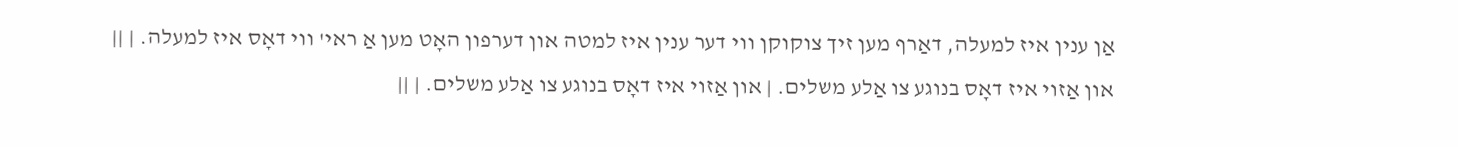אַן ענין איז למעלה, דאַרף מען זיך צוקוקן ווי דער ענין איז למטה און דערפון האָט מען אַ ראי' ווי דאָס איז למעלה. | ||
און אַזוי איז דאָס בנוגע צו אַלע משלים. | און אַזוי איז דאָס בנוגע צו אַלע משלים. | ||